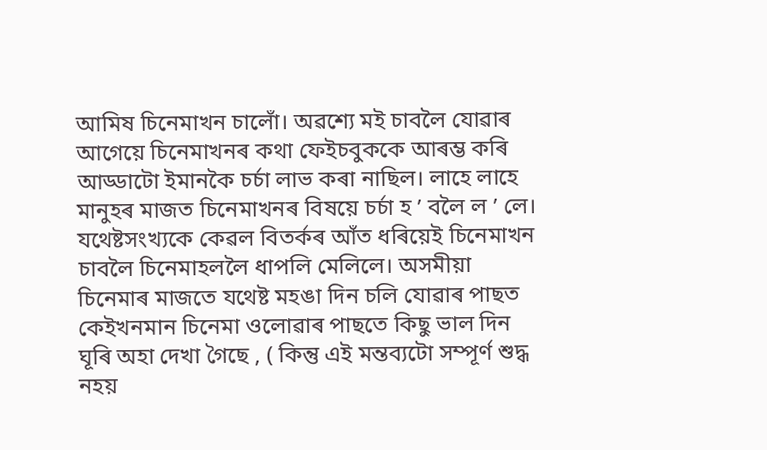আমিষ চিনেমাখন চালোঁ। অৱশ্যে মই চাবলৈ যোৱাৰ আগেয়ে চিনেমাখনৰ কথা ফেইচবুককে আৰম্ভ কৰি আড্ডাটো ইমানকৈ চৰ্চা লাভ কৰা নাছিল। লাহে লাহে মানুহৰ মাজত চিনেমাখনৰ বিষয়ে চৰ্চা হ ’ বলৈ ল ’ লে। যথেষ্টসংখ্যকে কেৱল বিতৰ্কৰ আঁত ধৰিয়েই চিনেমাখন চাবলৈ চিনেমাহললৈ ধাপলি মেলিলে। অসমীয়া চিনেমাৰ মাজতে যথেষ্ট মহঙা দিন চলি যোৱাৰ পাছত কেইখনমান চিনেমা ওলোৱাৰ পাছতে কিছু ভাল দিন ঘূৰি অহা দেখা গৈছে , ( কিন্তু এই মন্তব্যটো সম্পূৰ্ণ শুদ্ধ নহয়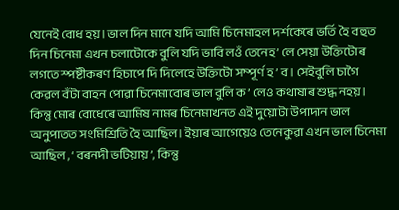যেনেই বোধ হয়। ভাল দিন মানে যদি আমি চিনেমাহল দৰ্শকেৰে ভৰ্তি হৈ বহুত দিন চিনেমা এখন চলাটোকে বুলি যদি ভাবি লওঁ তেনেহ ’ লে সেয়া উক্তিটোৰ লগতে স্পষ্টীকৰণ হিচাপে দি দিলেহে উক্তিটো সম্পূৰ্ণ হ ’ ব। সেইবুলি চাগৈ কেৱল বঁটা বাহন পোৱা চিনেমাবোৰ ভাল বুলি ক ’ লেও কথাষাৰ শুদ্ধ নহয়। কিন্তু মোৰ বোধেৰে আমিষ নামৰ চিনেমাখনত এই দুয়োটা উপাদান ভাল অনুপাতত সংমিশ্ৰিতি হৈ আছিল। ইয়াৰ আগেয়েও তেনেকুৱা এখন ভাল চিনেমা আছিল , ‘ বৰনদী ভটিয়ায় ’, কিন্তু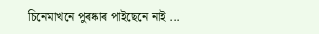চিনেমাখনে পুৰষ্কাৰ পাইছেনে নাই ...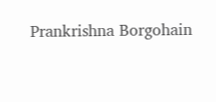Prankrishna Borgohain